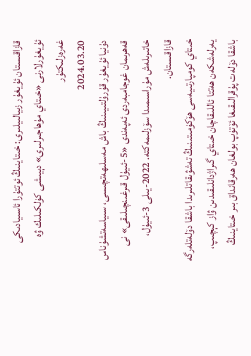قازاقىستان ئۇيغۇر زىيالىيلىرى: خىتاينىڭ ئوتتۇرا ئاسىيادىكى ئۇيغۇرلارنى «خىتاي مۇھاجىرلىرى» دېيىشى كۈلكىلىك ۋە غەرەزلىكتۇر
2024.03.20
دۇنيا ئۇيغۇر قۇرۇلتىيىنىڭ باش مەسلىھەتچىسى، سىياسەتشۇناس قەھرىمان غوجامبەردى ئەپەندى «5-ئىيۇل قىرغىنچىلىقى» نى خاتىرىلەش مۇراسىمىدا سۆزلىمەكتە. 2022-يىلى 3-ئىيۇل، قازاقىستان.
خىتاي كومپارتىيەسى ھۆكۈمىتىنىڭ تەشۋىقاتلىرىدا باشقا دۆلەتلەرگە يەرلەشكەن ھەتتا ئاللىقاچان خىتاي گىراژدانلىقىدىن ۋاز كېچىپ، باشقا دۆلەت پۇقرالىقىغا ئۆتۈپ بولغان ھەرقانداق بىر خىتاينىڭ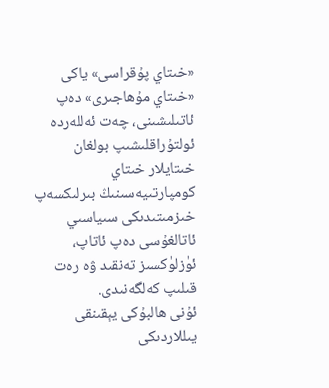«خىتاي پۇقراسى» ياكى «خىتاي مۇھاجىرى» دەپ ئاتىلىشىنى، چەت ئەللەردە ئولتۇراقلىشىپ بولغان خىتايلار خىتاي كومپارتىيەسىنىڭ بىرلىكسەپ خىزمىتىدىكى سىياسىي ئاتالغۇسى دەپ ئاتاپ، ئۈزلۈكسىز تەنقىد ۋە رەت قىلىپ كەلگەنىدى.
ئۇنى ھالبۇكى يېقىنقى يىللاردىكى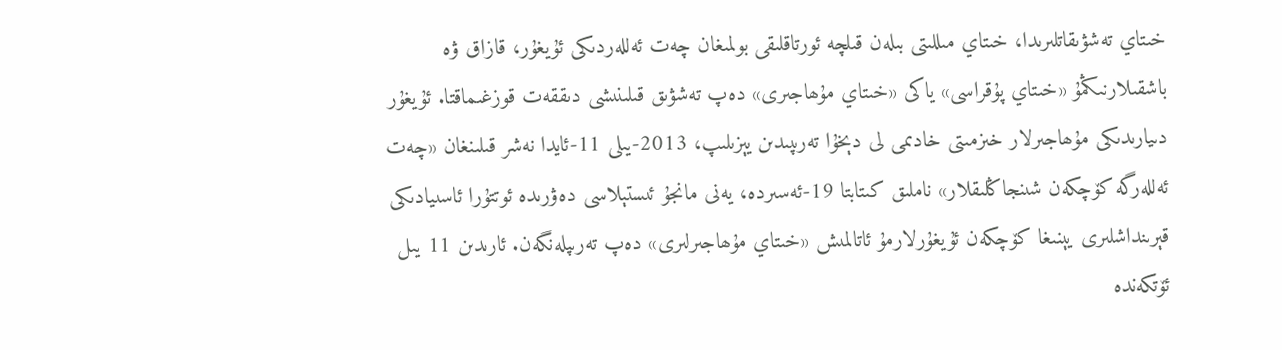خىتاي تەشۋىقاتلىرىدا، خىتاي مىللىتى بىلەن قىلچە ئورتاقلىقى بولمىغان چەت ئەللەردىكى ئۇيغۇر، قازاق ۋە باشقىلارنىڭمۇ «خىتاي پۇقراسى» ياكى «خىتاي مۇھاجىرى» دەپ تەشۋىق قىلىنىشى دىققەت قوزغىماقتا. ئۇيغۇر دىيارىدىكى مۇھاجىرلار خىزمىتى خادىمى لى دېخۇا تەرىپىدىن يېزىلىپ، 2013-يىلى 11-ئايدا نەشر قىلىنغان «چەت ئەللەرگە كۆچكەن شىنجاڭلىقلار» ناملىق كىتابتا 19-ئەسىردە، يەنى مانجۇ ئىستېلاسى دەۋرىدە ئوتتۇرا ئاسىيادىكى قېرىنداشلىرى يېنىغا كۆچكەن ئۇيغۇرلارمۇ ئاتالمىش «خىتاي مۇھاجىرلىرى» دەپ تەرىپلەنگەن. ئارىدىن 11 يىل ئۆتكەندە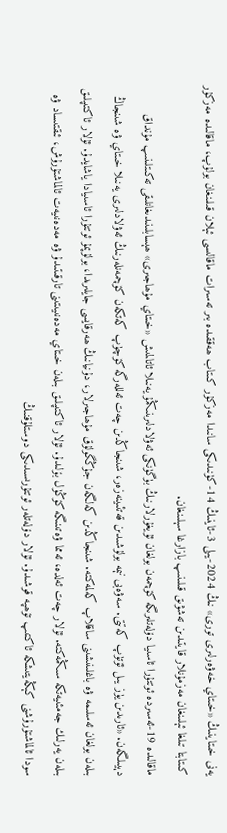يەنى خىتاينىڭ «خىتاي خەۋەرلىرى تورى» نىڭ 2024-يىلى 3-ئاينىڭ 14-كۈنىدىكى سانىدا مەزكۇر كىتاب ھەققىدە بىر تەسىرات ماقالىسى ئېلان قىلىنغان بولۇپ، ماقالىدە مەزكۇر كىتابتا تىلغا ئېلىنغان مەزمۇنلار قايتىدىن تەشۋىق قىلىنىپ بازارغا سېلىنغان.
ماقالىدە 19-ئەسىردە ئوتتۇرا ئاسىيا دۆلەتلىرىگە كۆچمەن بولغان ئۇيغۇرلارنىڭ بۈگۈنكى ئەۋلادلىرىنىڭمۇ يەنىلا ئاتالمىش «خىتاي مۇھاجىرى» ھېسابلىنىدىغانلىقى تەكىتلىنىپ مۇنداق دېيىلگەن. «ئارىدىن يۈز يىل ئۆتۈپ كەتتى. سەۋەبى نېمە بولۇشىدىن قەتئىينەزەر، شىنجاڭدىن چەت ئەللەرگە كۆچۈپ كەتكەن كۆچمەنلەرنىڭ ئەۋلادلىرى يەنىلا خىتاي ۋە شىنجاڭ بىلەن بولغان ئەسلىمە ۋە باغلىنىشىنى ساقلاپ كەلمەكتە. شىنجاڭدىن كەلگەن جۇڭگولۇق مۇھاجىرلار، دۇنيانىڭ ھەرقايسى جايلىرىدا، بولۇپمۇ ئوتتۇرا ئاسىيادا ياشايدۇ. ئۇلار ئاكتىپلىق بىلەن يەرلىك جەمئىيەتكە سىڭمەكتە. ئۇلار چەت ئەلدە، ئەمما ۋەتىنىگە كۆڭۈل بۆلىدۇ. ئۇلار ئاكتىپلىق بىلەن خىتاي مەدەنىيىتىنى تارقىتىدۇ ۋە مەدەنىيەت ئالماشتۇرۇش، ئىقتىساد ۋە سودا ئالماشتۇرۇشنى كېڭەيتىشكە ئاكتىپ تۆھپە قوشىدۇ. ئۇلار دۆلەتلەر ئوتتۇرىسىدىكى دوستلۇقنىڭ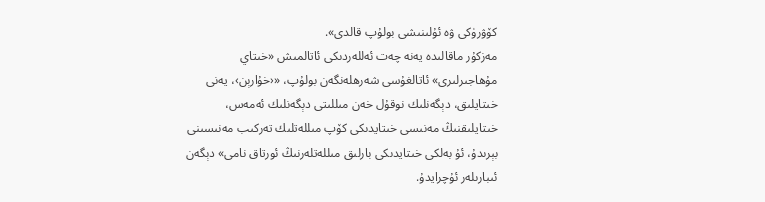كۆۋرۈكى ۋە ئۇلىنىشى بولۇپ قالدى».
مەزكۇر ماقالىدە يەنە چەت ئەللەردىكى ئاتالمىش «خىتاي مۇھاجىرلىرى» ئاتالغۇسى شەرھلەنگەن بولۇپ، «‹خۇارېن›، يەنى خىتايلىق، دېگەنلىك نوقۇل خەن مىللىتى دېگەنلىك ئەمەس، خىتايلىقنىڭ مەنىسى خىتايدىكى كۆپ مىللەتلىك تەركىب مەنىسىنى بېرىدۇ، ئۇ بەلكى خىتايدىكى بارلىق مىللەتلەرنىڭ ئورتاق نامى» دېگەن ئىبارىلەر ئۇچرايدۇ.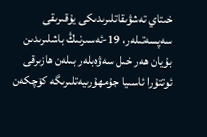خىتاي تەشۋىقاتلىرىدىكى يۇقىرىقى سەپسەتىلەر، 19-ئەسىرنىڭ باشلىرىدىن بۇيان ھەر خىل سەۋەبلەر بىلەن ھازىرقى ئوتتۇرا ئاسىيا جۇمھۇرىيەتلىرىگە كۆچكەن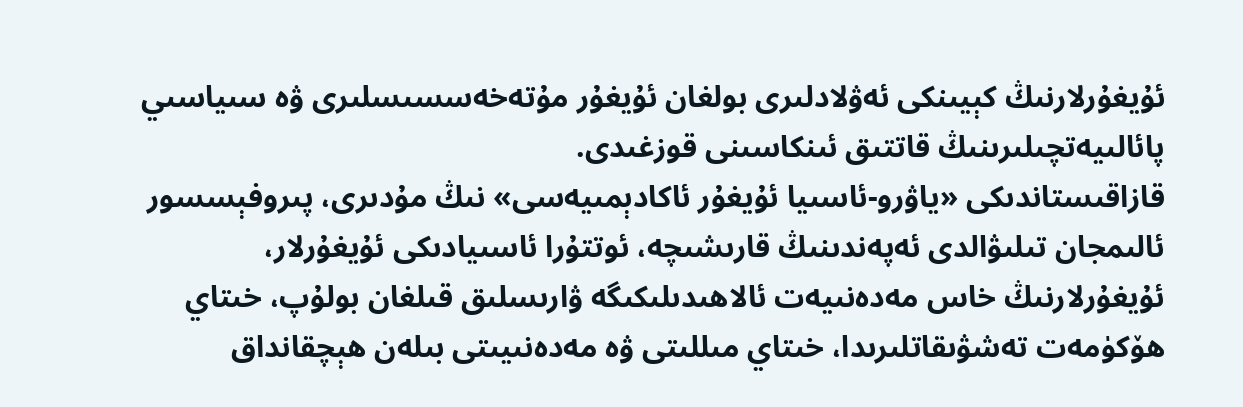ئۇيغۇرلارنىڭ كېيىنكى ئەۋلادلىرى بولغان ئۇيغۇر مۇتەخەسسىسلىرى ۋە سىياسىي پائالىيەتچىلىرىنىڭ قاتتىق ئىنكاسىنى قوزغىدى.
قازاقىستاندىكى «ياۋرو-ئاسىيا ئۇيغۇر ئاكادېمىيەسى» نىڭ مۇدىرى، پىروفېسسور ئالىمجان تىلىۋالدى ئەپەندىنىڭ قارىشىچە، ئوتتۇرا ئاسىيادىكى ئۇيغۇرلار، ئۇيغۇرلارنىڭ خاس مەدەنىيەت ئالاھىدىلىكىگە ۋارىسلىق قىلغان بولۇپ، خىتاي ھۆكۈمەت تەشۋىقاتلىرىدا، خىتاي مىللىتى ۋە مەدەنىيىتى بىلەن ھېچقانداق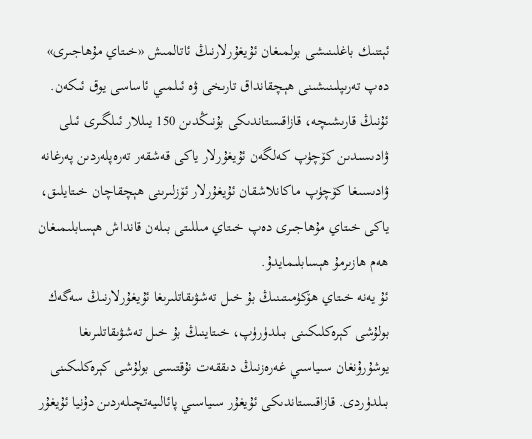ئېتنىك باغلىنىشى بولمىغان ئۇيغۇرلارنىڭ ئاتالمىش «خىتاي مۇھاجىرى» دەپ تەرىپلىنىشىنى ھېچقانداق تارىخى ۋە ئىلمىي ئاساسى يوق ئىكەن.
ئۇنىڭ قارىشىچە، قازاقىستاندىكى بۇنىڭدىن 150 يىللار ئىلگىرى ئىلى ۋادىسىدىن كۆچۈپ كەلگەن ئۇيغۇرلار ياكى قەشقەر تەرەپلەردىن پەرغانە ۋادىسىغا كۆچۈپ ماكانلاشقان ئۇيغۇرلار ئۆزلىرىنى ھېچقاچان خىتايلىق، ياكى خىتاي مۇھاجىرى دەپ خىتاي مىللىتى بىلەن قانداش ھېسابلىمىغان ھەم ھازىرمۇ ھېسابلىمايدۇ.
ئۇ يەنە خىتاي ھۆكۈمىتىنىڭ بۇ خىل تەشۋىقاتلىرىغا ئۇيغۇرلارنىڭ سەگەك بولۇشى كېرەكلىكىنى بىلدۈرۈپ، خىتاينىڭ بۇ خىل تەشۋىقاتلىرىغا يوشۇرۇنغان سىياسىي غەرەزنىڭ دىققەت نۇقتىسى بولۇشى كېرەكلىكىنى بىلدۈردى. قازاقىستاندىكى ئۇيغۇر سىياسىي پائالىيەتچىلەردىن دۇنيا ئۇيغۇر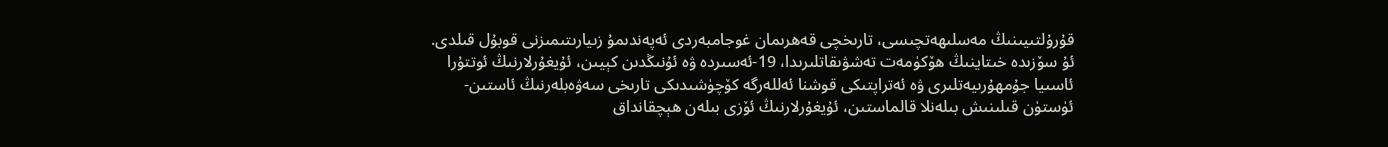قۇرۇلتىيىنىڭ مەسلىھەتچىسى، تارىخچى قەھرىمان غوجامبەردى ئەپەندىمۇ زىيارىتىمىزنى قوبۇل قىلدى.
ئۇ سۆزىدە خىتاينىڭ ھۆكۈمەت تەشۋىقاتلىرىدا، 19-ئەسىردە ۋە ئۇنىڭدىن كېيىن، ئۇيغۇرلارنىڭ ئوتتۇرا ئاسىيا جۇمھۇرىيەتلىرى ۋە ئەتراپتىكى قوشنا ئەللەرگە كۆچۈشىدىكى تارىخى سەۋەبلەرنىڭ ئاستىن-ئۈستۈن قىلىنىش بىلەنلا قالماستىن، ئۇيغۇرلارنىڭ ئۆزى بىلەن ھېچقانداق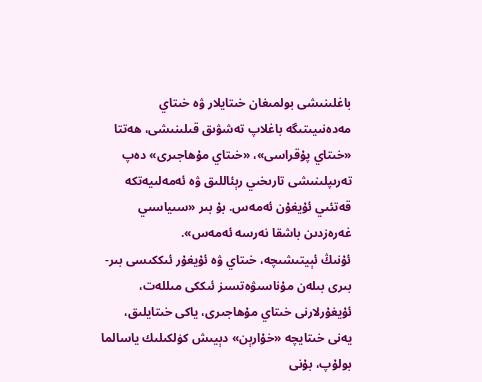باغلىنىشى بولمىغان خىتايلار ۋە خىتاي مەدەنىيىتىگە باغلاپ تەشۋىق قىلىنىشى، ھەتتا «خىتاي پۇقراسى»، «خىتاي مۇھاجىرى» دەپ تەرىپلىنىشى تارىخىي رېئاللىق ۋە ئەمەلىيەتكە قەتئىي ئۇيغۇن ئەمەس. بۇ بىر «سىياسىي غەرەزدىن باشقا نەرسە ئەمەس».
ئۇنىڭ ئېيتىشىچە، خىتاي ۋە ئۇيغۇر ئىككىسى بىر-بىرى بىلەن مۇناسىۋەتسىز ئىككى مىللەت، ئۇيغۇرلارنى خىتاي مۇھاجىرى، ياكى خىتايلىق، يەنى خىتايچە «خۇارېن» دېيىش كۈلكىلىك ياسالما بولۇپ، بۇنى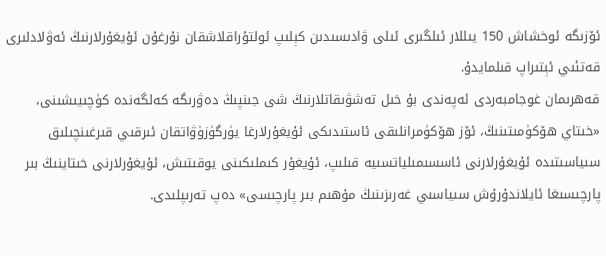ئۆزىگە ئوخشاش 150 يىللار ئىلگىرى ئىلى ۋادىسىدىن كېلىپ ئولتۇراقلاشقان نۇرغۇن ئۇيغۇرلارنىڭ ئەۋلادلىرى قەتئىي ئېتىراپ قىلمايدۇ.
قەھرىمان غوجامبەردى ئەپەندى بۇ خىل تەشۋىقاتلارنىڭ شى جىنپىڭ دەۋرىگە كەلگەندە كۈچىيىشىنى، «خىتاي ھۆكۈمىتىنىڭ، ئۆز ھۆكۈمرانلىقى ئاستىدىكى ئۇيغۇرلارغا يۈرگۈزۈۋاتقان ئىرقىي قىرغىنچىلىق سىياسىتىدە ئۇيغۇرلارنى ئاسسىمىلياتسىيە قىلىپ، ئۇيغۇر كىملىكىنى يوقىتىش، ئۇيغۇرلارنى خىتاينىڭ بىر پارچىسىغا ئايلاندۇرۇش سىياسىي غەرىزىنىڭ مۇھىم بىر پارچىسى» دەپ تەرىپلىدى.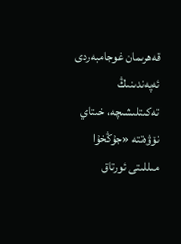قەھرىمان غوجامبەردى ئەپەندىنىڭ تەكىتلىشىچە، خىتاي نۆۋەتتە «جۇڭخۇا مىللىتى ئورتاق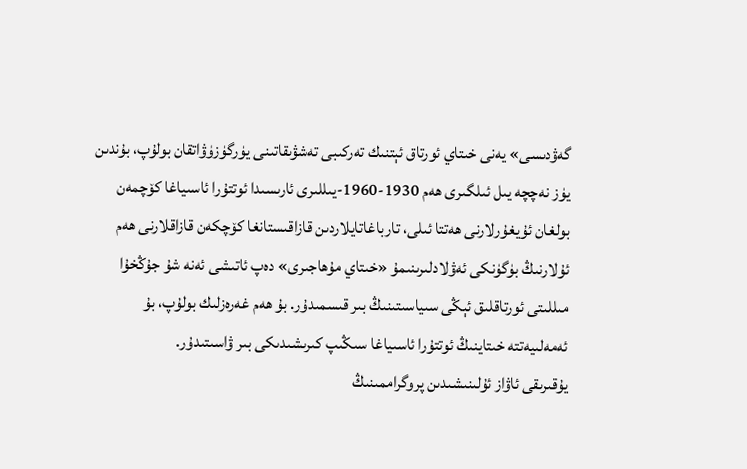گەۋدىسى» يەنى خىتاي ئورتاق ئېتنىك تەركىبى تەشۋىقاتىنى يۈرگۈزۈۋاتقان بولۇپ، بۇندىن يۈز نەچچە يىل ئىلگىرى ھەم 1930-1960-يىللىرى ئارىسىدا ئوتتۇرا ئاسىياغا كۆچمەن بولغان ئۇيغۇرلارنى ھەتتا ئىلى، تارباغاتايلاردىن قازاقىستانغا كۆچكەن قازاقلارنى ھەم ئۇلارنىڭ بۈگۈنكى ئەۋلادلىرىنىمۇ «خىتاي مۇھاجىرى» دەپ ئاتىشى ئەنە شۇ جۇڭخۇا مىللىتى ئورتاقلىق ئېڭى سىياسىتىنىڭ بىر قىسمىدۇر. بۇ ھەم غەرەزلىك بولۇپ، بۇ ئەمەلىيەتتە خىتاينىڭ ئوتتۇرا ئاسىياغا سىڭىپ كىرىشىدىكى بىر ۋاسىتىدۇر.
يۇقىرىقى ئاۋاز ئۇلىنىشىدىن پروگراممىنىڭ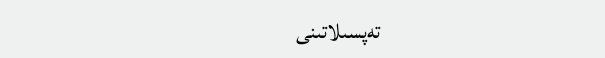تەپسىلاتىنى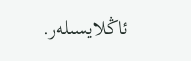ئاڭلايسىلەر.